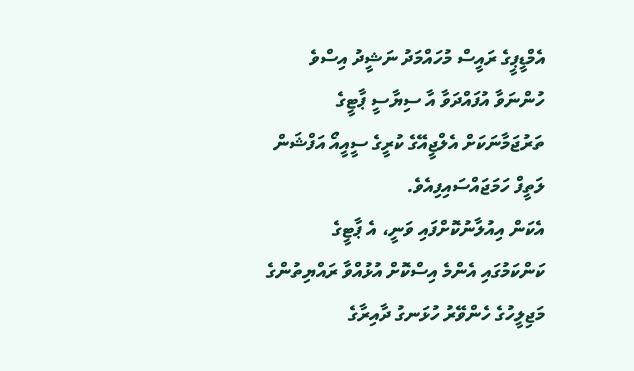އެމްޑީޕީގެ ރައީސް މުހައްމަދު ނަޝީދު އިސްވެ ހުންނަވާ އުފައްދަވާ އާ ސިޔާސީ ޕާޓީގެ ތަރުޖަމާނަކަށް އެލްޖީއޭގެ ކުރީގެ ސީއީއޯ އަފްޝަން ލަތީފް ހަމަޖައްސައިފިއެވެ.
އެކަން އިއުލާނުކޮށްފައި ވަނީ، އެ ޕާޓީގެ ކަންކަމުގައި އެންމެ އިސްކޮށް އުޅުއްވާ ރައްޔިތުންގެ މަޖިލީހުގެ ހެންވޭރު ހުޅަނގު ދާއިރާގެ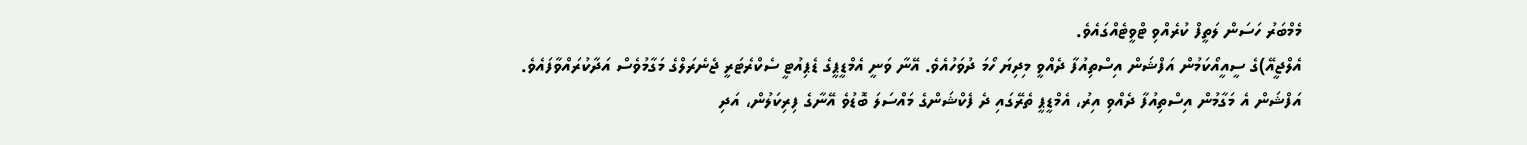މެމްބަރު ހަސަން ލަތީފް ކުރެއްވި ޓްވީޓެއްގައެވެ.
އެލްޖީއޭ)ގެ ސީއީއޯކަމުން އަފްޝަން އިސްތިއުފާ ދެއްވީ މިދިޔަ ހޯމަ ދުވަހުއެވެ. އޭނާ ވަނީ އެމްޑީޕީގެ ޑެޕިއުޓީ ސެކްރެޓަރީ ޖެނެރަލްގެ މަގާމުވެސް އަދާކުރައްވާފައެވެ.
އަފްޝަން އެ މަގާމުން އިސްތިއުފާ ދެއްވި އިރު، އެމްޑީޕީ ތެރޭގައި ދެ ފެކްޝަންގެ މައްސަލަ ބޮޑުވެ އޭނާގެ ފިރިކަލުން، އަދި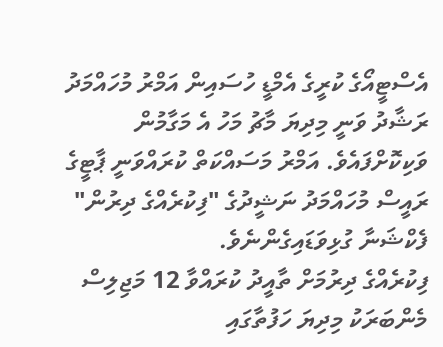އެސްޓީއޯގެ ކުރީގެ އެމްޑީ ހުސައިން އަމްރު މުހައްމަދު ރަޝާދު ވަނީ މިދިޔަ މާޗު މަހު އެ މަގާމުން ވަކިކޮށްފައެވެ. އަމްރު މަސައްކަތް ކުރައްވަނީ ޕާޓީގެ ރައީސް މުހައްމަދު ނަޝީދުގެ "ފިކުރެއްގެ ދިރުން" ފެކްޝަނާ ގުޅިވަޑައިގެންނެވެ.
ފިކުރެއްގެ ދިރުމަށް ތާއީދު ކުރައްވާ 12 މަޖިލިސް މެންބަރަކު މިދިޔަ ހަފުތާގައި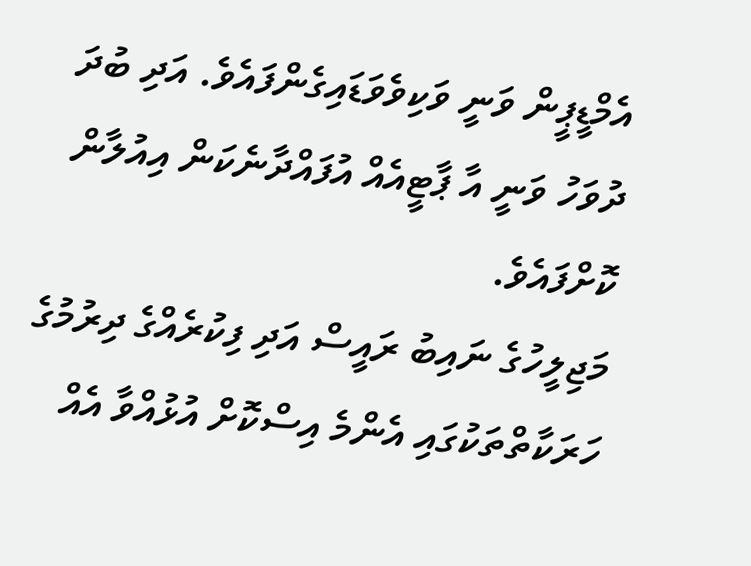އެމްޑީޕީން ވަނީ ވަކިވެވަޑައިގެންފައެވެ. އަދި ބުދަ ދުވަހު ވަނީ އާ ޕާޓީއެއް އުފައްދާނެކަން އިއުލާން ކޮށްފައެވެ.
މަޖިލީހުގެ ނައިބު ރައީސް އަދި ފިކުރެއްގެ ދިރުމުގެ ހަރަކާތްތަކުގައި އެންމެ އިސްކޮށް އުޅުއްވާ އެއް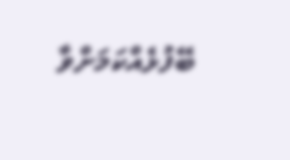ބޭފުޅެއްކަމަށްވާ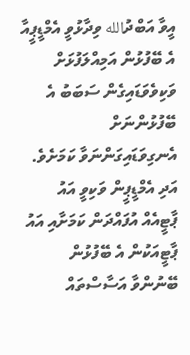އީވާ އަބްދުالله ވިދާޅުވީ އެމްޑީޕީއާ އެ ބޭފުޅުން އަމިއްލަފުޅަށް ވަކިވެވަޑައިގެން ސަބަބު އެ ބޭފުޅުންނަށް އެނގިވަޑައިގަންނަވާ ކަމަށެވެ. އަދި އެމްޑީޕީން ވަކިވީ އައު ޕާޓީއެއް އުފައްދަން ކަމަށާއި އައު ޕާޓީއަކުން އެ ބޭފުޅުން ބޭނުންވާ އަސާސްތައް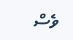ވެސް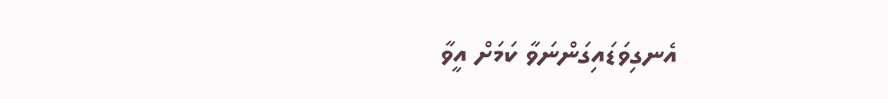އެނގިވަޑައިގަންނަވާ ކަމަށް އީވާ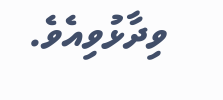ވިދާޅުވިއެވެ.